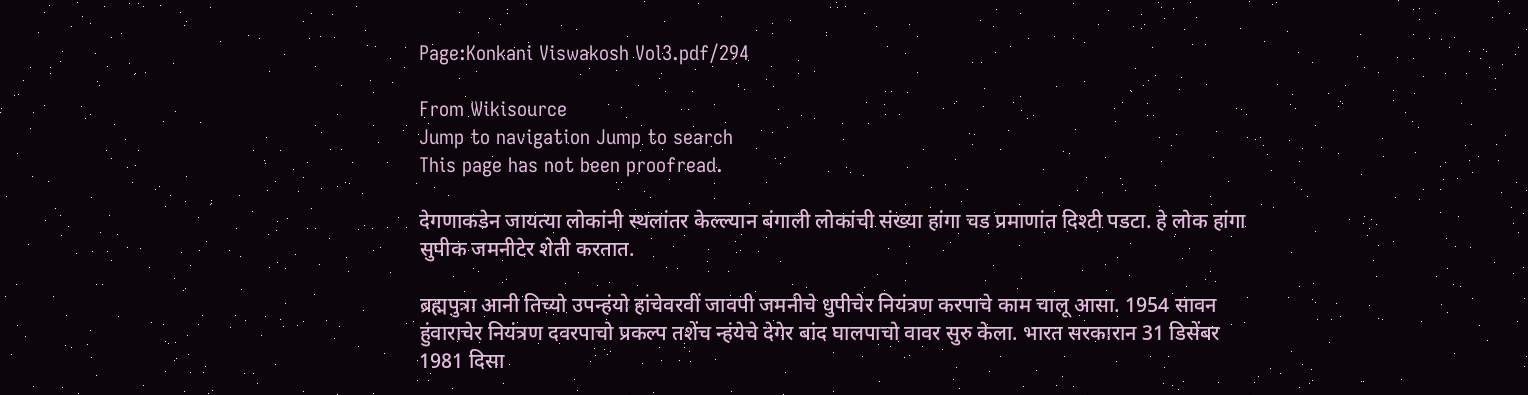Page:Konkani Viswakosh Vol3.pdf/294

From Wikisource
Jump to navigation Jump to search
This page has not been proofread.

देगणाकडेन जायत्या लोकांनी स्थलांतर केल्ल्यान बंगाली लोकांची संख्या हांगा चड प्रमाणांत दिश्टी पडटा. हे लोक हांगा सुपीक जमनीटेर शेती करतात.

ब्रह्मपुत्रा आनी तिच्यो उपन्हंयो हांचेवरवीं जावपी जमनीचे धुपीचेर नियंत्रण करपाचे काम चालू आसा. 1954 सावन हुंवाराचेर नियंत्रण दवरपाचो प्रकल्प तशेंच न्हंयेचे देगेर बांद घालपाचो वावर सुरु केला. भारत सरकारान 31 डिसेंबर 1981 दिसा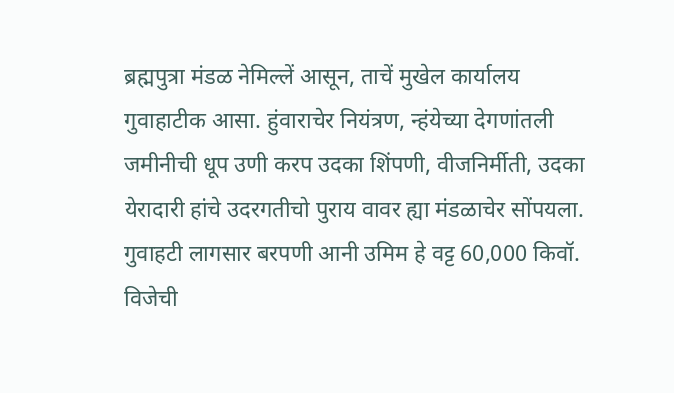ब्रह्मपुत्रा मंडळ नेमिल्लें आसून, ताचें मुखेल कार्यालय गुवाहाटीक आसा. हुंवाराचेर नियंत्रण, न्हंयेच्या देगणांतली जमीनीची धूप उणी करप उदका शिंपणी, वीजनिर्मीती, उदका येरादारी हांचे उदरगतीचो पुराय वावर ह्या मंडळाचेर सोंपयला. गुवाहटी लागसार बरपणी आनी उमिम हे वट्ट 60,000 किवॉ. विजेची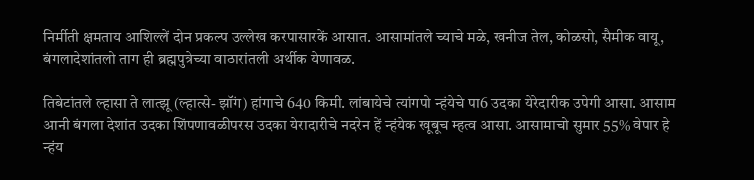निर्मीती क्षमताय आशिल्लें दोन प्रकल्प उल्लेख करपासारकें आसात. आसामांतले च्याचे मळे, खनीज तेल, कोळसो, सैमीक वायू, बंगलादेशांतलो ताग ही ब्रह्मपुत्रेच्या वाठारांतली अर्थीक येणावळ.

तिबेटांतले ल्हासा ते लात्झू (ल्हात्से- झॉंग) हांगाचे 640 किमी. लांबायेचे त्यांगपो न्हंयेचे पा6 उदका येरेदारीक उपेगी आसा. आसाम आनी बंगला देशांत उदका शिंपणावळीपरस उदका येरादारीचे नदरेन हें न्हंयेक खूबूच म्हत्व आसा. आसामाचो सुमार 55% वेपार हे न्हंय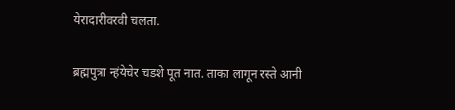येरादारीवरवी चलता.

ब्रह्मपुत्रा न्हंयेचेर चडशे पूत नात. ताका लागून रस्ते आनी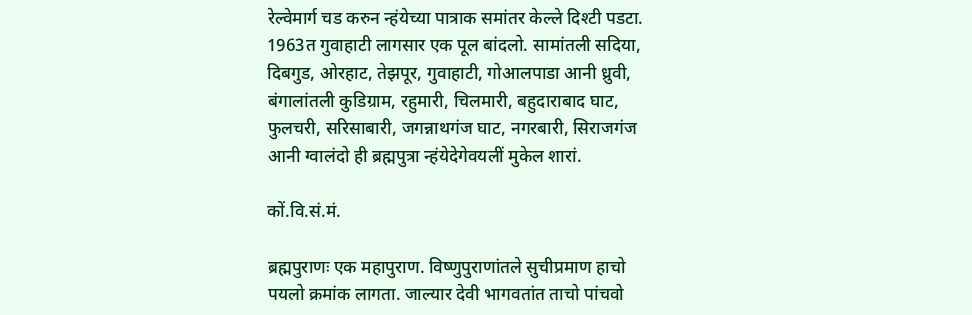रेल्वेमार्ग चड करुन न्हंयेच्या पात्राक समांतर केल्ले दिश्टी पडटा. 1963त गुवाहाटी लागसार एक पूल बांदलो. सामांतली सदिया, दिबगुड, ओरहाट, तेझपूर, गुवाहाटी, गोआलपाडा आनी ध्रुवी, बंगालांतली कुडिग्राम, रहुमारी, चिलमारी, बहुदाराबाद घाट, फुलचरी, सरिसाबारी, जगन्नाथगंज घाट, नगरबारी, सिराजगंज आनी ग्वालंदो ही ब्रह्मपुत्रा न्हंयेदेगेवयलीं मुकेल शारां.

कों.वि.सं.मं.

ब्रह्मपुराणः एक महापुराण. विष्णुपुराणांतले सुचीप्रमाण हाचो पयलो क्रमांक लागता. जाल्यार देवी भागवतांत ताचो पांचवो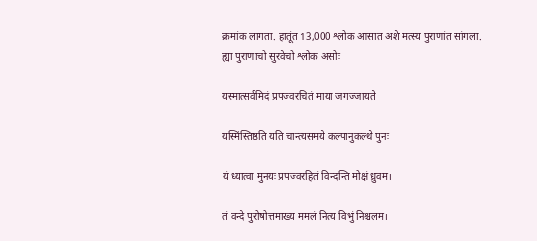क्रमांक लागता. हातूंत 13,000 श्लोक आसात अशे मत्स्य पुराणांत सांगला. ह्या पुराणाचो सुरवेचो श्लोक असोः

यस्मात्सर्वमिदं प्रपज्वरचितं माया जगज्जायते

यस्मिंस्तिष्ठति यति चान्त्यसमये कल्पानुकल्थे पुनः

यं ध्यात्वा मुनयः प्रपज्वरहितं विन्दन्ति मोक्षं ध्रुवम।

तं वन्दे पुरोषोत्तमाख्य ममलं नित्य विभुं निश्चलम।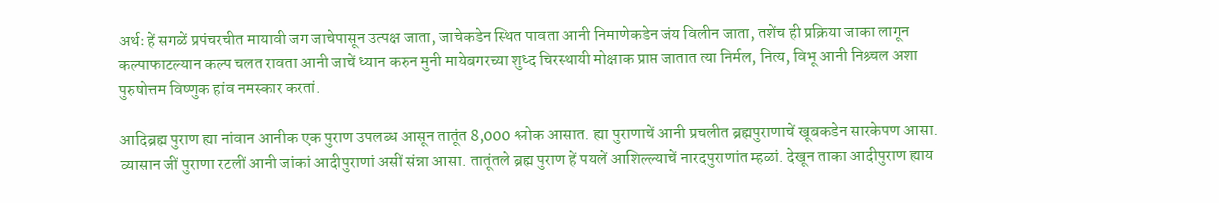अर्थः हें सगळें प्रपंचरचीत मायावी जग जाचेपासून उत्पक्ष जाता, जाचेकडेन स्थित पावता आनी निमाणेकडेन जंय विलीन जाता, तशेंच ही प्रक्रिया जाका लागून कल्पाफाटल्यान कल्प चलत रावता आनी जाचें ध्यान करुन मुनी मायेबगरच्या शुध्द चिरस्थायी मोक्षाक प्राप्त जातात त्या निर्मल, नित्य, विभू आनी निश्र्चल अशा पुरुषोत्तम विष्णुक हांव नमस्कार करतां.

आदिब्रह्म पुराण ह्या नांवान आनीक एक पुराण उपलब्ध आसून तातूंत 8,000 श्लोक आसात. ह्या पुराणाचें आनी प्रचलीत ब्रह्मपुराणाचें खूबकडेन सारकेपण आसा. व्यासान जीं पुराणा रटलीं आनी जांकां आदीपुराणां असीं संन्ना आसा. तातूंतले ब्रह्म पुराण हें पयलें आशिल्ल्याचें नारदपुराणांत म्हळां. देखून ताका आदीपुराण ह्याय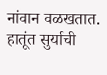नांवान वळखतात. हातूंत सुर्याची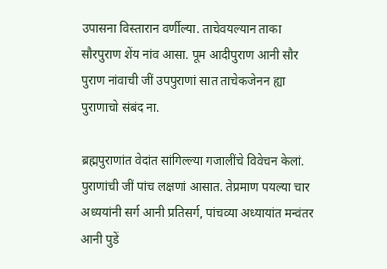उपासना विस्तारान वर्णील्या. ताचेवयल्यान ताका सौरपुराण शेंय नांव आसा. पूम आदीपुराण आनी सौर पुराण नांवाची जीं उपपुराणां सात ताचेकजेनन ह्या पुराणाचो संबंद ना.

ब्रह्मपुराणांत वेदांत सांगिल्ल्या गजालींचे विवेचन केलां. पुराणांची जीं पांच लक्षणां आसात. तेप्रमाण पयल्या चार अध्ययांनी सर्ग आनी प्रतिसर्ग, पांचव्या अध्यायांत मन्वंतर आनी पुडें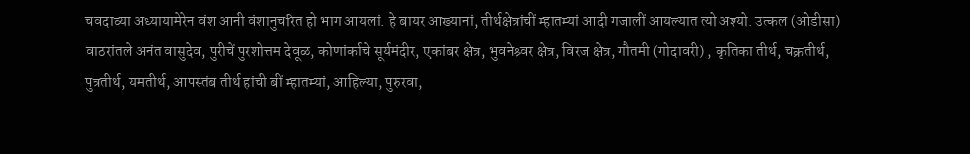चवदाव्या अध्यायामेरेन वंश आनी वंशानुचरित हो भाग आयलां. हे बायर आख्यानां, तीर्थक्षेत्रांचीं म्हातम्यां आदी गजालीं आयल्यात त्यो अश्यो. उत्कल (ओडीसा) वाठरांतले अनंत वासुदेव, पुरीचें पुरशोत्तम देवूळ, कोणांर्काचे सूर्यमंदीर, एकांबर क्षेत्र, भुवनेश्र्वर क्षेत्र, विरज क्षेत्र, गौतमी (गोदावरी) , कृतिका तीर्थ, चक्रतीर्थ, पुत्रतीर्थ, यमतीर्थ, आपस्तंब तीर्थ हांची बीं म्हातम्यां, आहिल्या, पुरुरवा,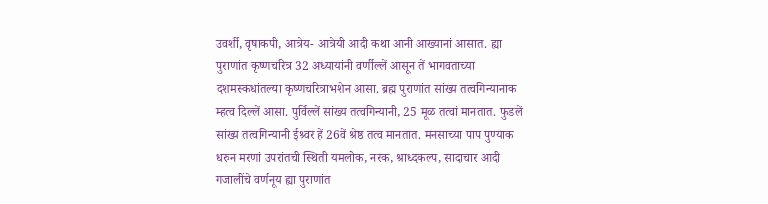उवर्शी, वृषाकपी, आत्रेय- आत्रेयी आदी कथा आनी आख्यानां आसात. ह्या पुराणांत कृष्णचरित्र 32 अध्यायांनी वर्णील्लें आसून तें भागवताच्या दशमस्कधांतल्या कृष्णचरित्राभशेन आसा. ब्रह्म पुराणांत सांख्य तत्वगिन्यानाक म्हत्व दिल्लें आसा. पुर्विल्लें सांख्य तत्वगिन्यानी, 25 मूळ तत्वां मानतात. फुडलें सांख्य तत्वगिन्यानी ईश्र्वर हें 26वें श्रेष्ठ तत्व मानतात. मनसाच्या पाप पुण्याक धरुन मरणां उपरांतची स्थिती यमलोक, नरक, श्राध्दकल्प, सादाचार आदी गजालींचे वर्णनूय ह्या पुराणांत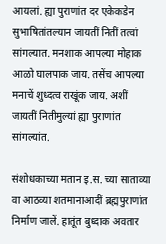आयलां. ह्या पुराणांत दर एकेकडेन सुभाषितांतल्यान जायतीं नितीं तत्वां सांगल्यात. मनशाक आपल्या मोहाक आळो घालपाक जाय. तसेंच आपल्या मनाचें शुध्दत्व राखूंक जाय. अशीं जायतीं नितीमुल्यां ह्या पुराणांत सांगल्यांत.

संशोधकाच्या मतान इ.स. च्या साताव्या वा आठव्या शतमानाआदीं ब्रह्मपुराणांत निर्माण जालें. हातूंत बुध्दाक अवतार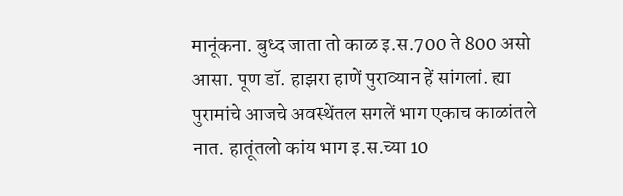मानूंकना. बुध्द जाता तो काळ इ.स.700 ते 800 असो आसा. पूण डॉ. हाझरा हाणें पुराव्यान हें सांगलां. ह्या पुरामांचे आजचे अवस्थेंतल सगलें भाग एकाच काळांतले नात. हातूंतलो कांय भाग इ.स.च्या 10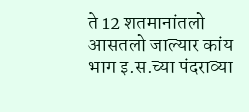ते 12 शतमानांतलो आसतलो जाल्यार कांय भाग इ.स.च्या पंदराव्या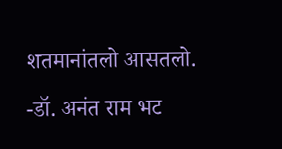शतमानांतलो आसतलो.

-डॉ. अनंत राम भट